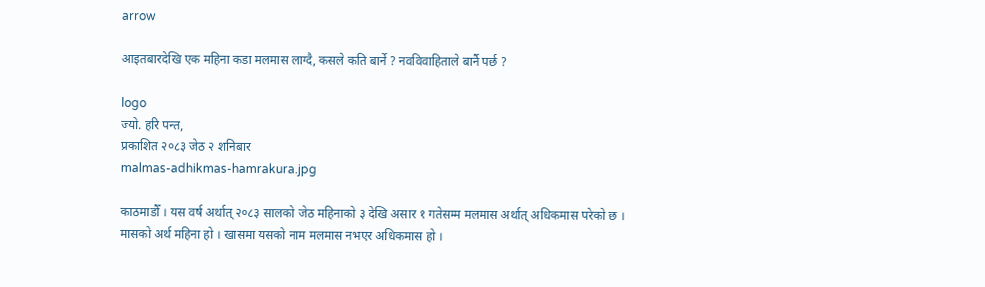arrow

आइतबारदेखि एक महिना कडा मलमास लाग्दै, कसले कति बार्ने ? नवविवाहिताले बार्नै पर्छ ?

logo
ज्यो. हरि पन्त,
प्रकाशित २०८३ जेठ २ शनिबार
malmas-adhikmas-hamrakura.jpg

काठमाडौँ । यस वर्ष अर्थात् २०८३ सालको जेठ महिनाको ३ देखि असार १ गतेसम्म मलमास अर्थात् अधिकमास परेको छ । मासको अर्थ महिना हो । खासमा यसको नाम मलमास नभएर अधिकमास हो ।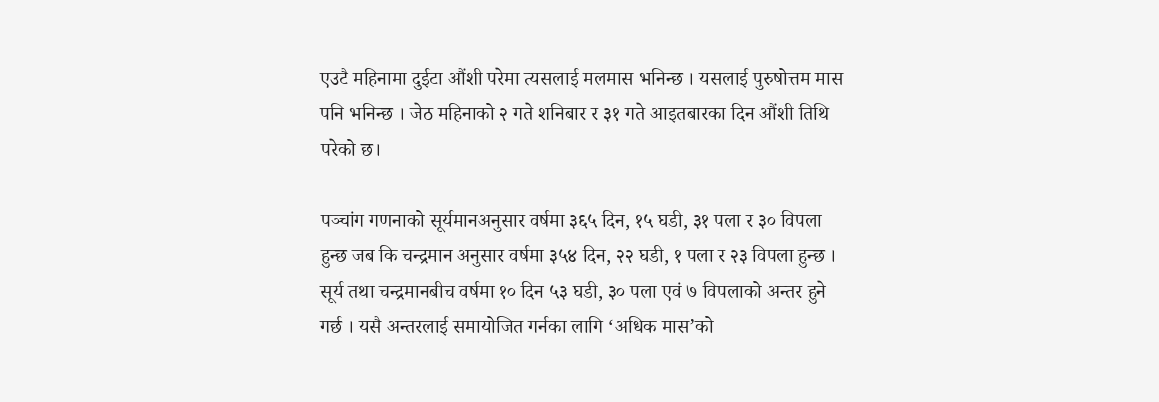एउटै महिनामा दुईटा औंशी परेमा त्यसलाई मलमास भनिन्छ । यसलाई पुरुषोत्तम मास पनि भनिन्छ । जेठ महिनाको २ गते शनिबार र ३१ गते आइतबारका दिन औंशी तिथि परेको छ।

पञ्चांग गणनाको सूर्यमानअनुसार वर्षमा ३६५ दिन, १५ घडी, ३१ पला र ३० विपला हुन्छ जब कि चन्द्रमान अनुसार वर्षमा ३५४ दिन, २२ घडी, १ पला र २३ विपला हुन्छ । सूर्य तथा चन्द्रमानबीच वर्षमा १० दिन ५३ घडी, ३० पला एवं ७ विपलाको अन्तर हुने गर्छ । यसै अन्तरलाई समायोजित गर्नका लागि ‘अधिक मास’को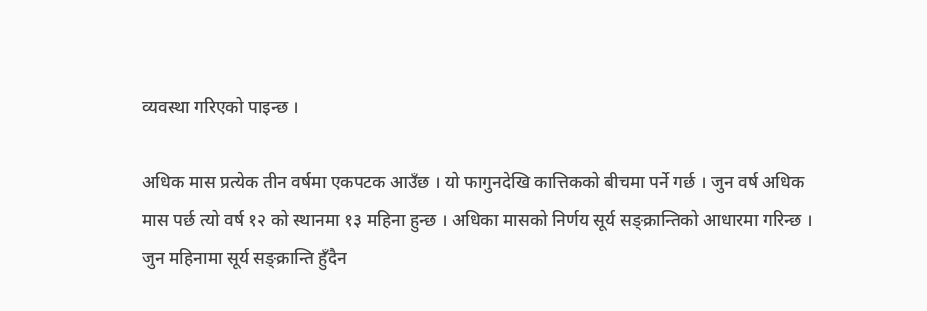व्यवस्था गरिएको पाइन्छ ।

अधिक मास प्रत्येक तीन वर्षमा एकपटक आउँछ । यो फागुनदेखि कात्तिकको बीचमा पर्ने गर्छ । जुन वर्ष अधिक मास पर्छ त्यो वर्ष १२ को स्थानमा १३ महिना हुन्छ । अधिका मासको निर्णय सूर्य सङ्क्रान्तिको आधारमा गरिन्छ । जुन महिनामा सूर्य सङ्क्रान्ति हुँदैन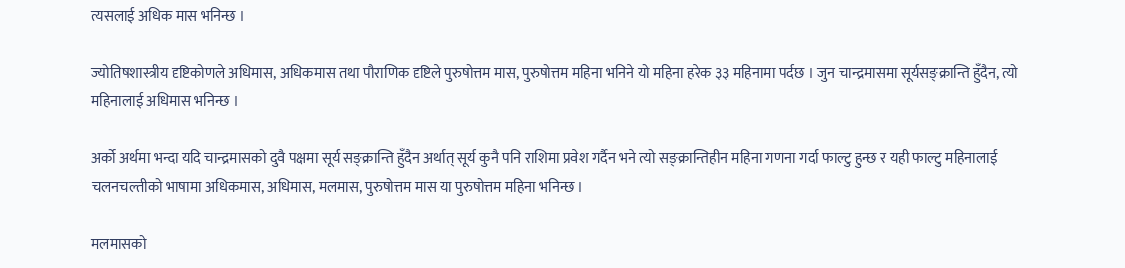त्यसलाई अधिक मास भनिन्छ ।

ज्योतिषशास्त्रीय दृष्टिकोणले अधिमास, अधिकमास तथा पौराणिक दृष्टिले पुरुषोत्तम मास, पुरुषोत्तम महिना भनिने यो महिना हरेक ३३ महिनामा पर्दछ । जुन चान्द्रमासमा सूर्यसङ्क्रान्ति हुँदैन, त्यो महिनालाई अधिमास भनिन्छ ।

अर्को अर्थमा भन्दा यदि चान्द्रमासको दुवै पक्षमा सूर्य सङ्क्रान्ति हुँदैन अर्थात् सूर्य कुनै पनि राशिमा प्रवेश गर्दैन भने त्यो सङ्क्रान्तिहीन महिना गणना गर्दा फाल्टु हुन्छ र यही फाल्टु महिनालाई चलनचल्तीको भाषामा अधिकमास, अधिमास, मलमास, पुरुषोत्तम मास या पुरुषोत्तम महिना भनिन्छ ।

मलमासको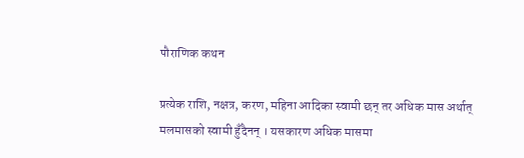पौराणिक कथन

प्रत्येक राशि, नक्षत्र, करण, महिना आदिका स्वामी छन् तर अधिक मास अर्थात् मलमासको स्वामी हुँदैनन् । यसकारण अधिक मासमा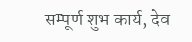सम्पूर्ण शुभ कार्य, देव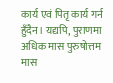कार्य एवं पितृ कार्य गर्न हुँदैन। यद्यपि, पुराणमा अधिक मास पुरुषोत्तम मास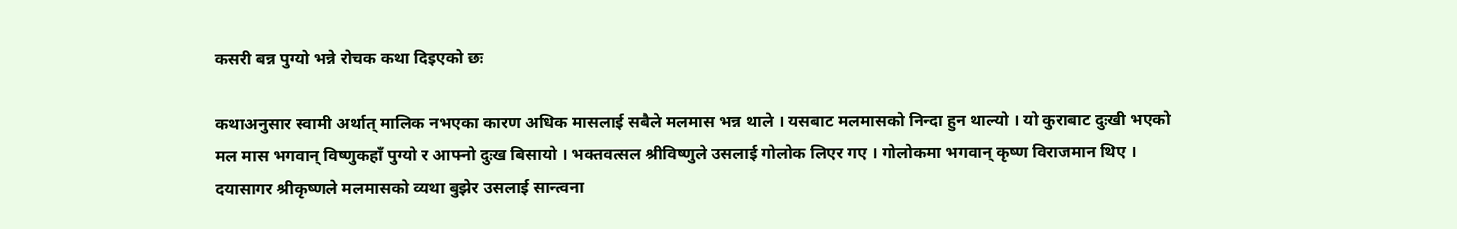कसरी बन्न पुग्यो भन्ने रोचक कथा दिइएको छः

कथाअनुसार स्वामी अर्थात् मालिक नभएका कारण अधिक मासलाई सबैले मलमास भन्न थाले । यसबाट मलमासको निन्दा हुन थाल्यो । यो कुराबाट दुःखी भएको मल मास भगवान् विष्णुकहाँ पुग्यो र आफ्नो दुःख बिसायो । भक्तवत्सल श्रीविष्णुले उसलाई गोलोक लिएर गए । गोलोकमा भगवान् कृष्ण विराजमान थिए । दयासागर श्रीकृष्णले मलमासको व्यथा बुझेर उसलाई सान्त्वना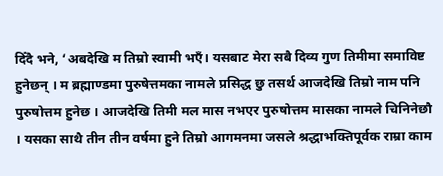दिँदै भने, ‘अबदेखि म तिम्रो स्वामी भएँ। यसबाट मेरा सबै दिव्य गुण तिमीमा समाविष्ट हुनेछन् । म ब्रह्माण्डमा पुरुषेत्तमका नामले प्रसिद्ध छु तसर्थ आजदेखि तिम्रो नाम पनि पुरुषोत्तम हुनेछ । आजदेखि तिमी मल मास नभएर पुरुषोत्तम मासका नामले चिनिनेछौ । यसका साथै तीन तीन वर्षमा हुने तिम्रो आगमनमा जसले श्रद्धाभक्तिपूर्वक राम्रा काम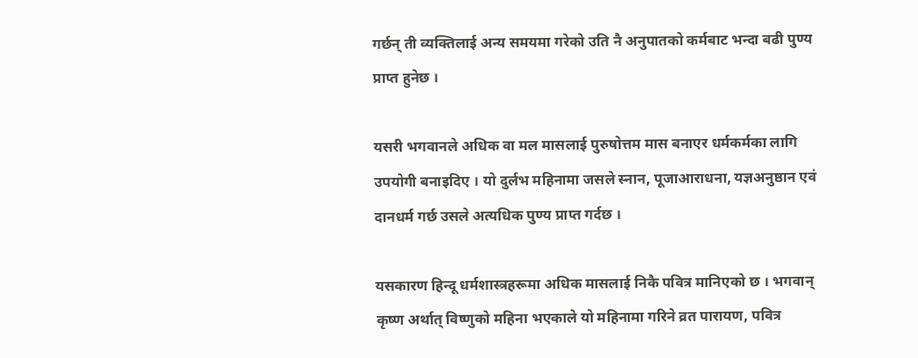गर्छन् ती व्यक्तिलाई अन्य समयमा गरेको उति नै अनुपातको कर्मबाट भन्दा बढी पुण्य प्राप्त हुनेछ ।

यसरी भगवानले अधिक वा मल मासलाई पुरुषोत्तम मास बनाएर धर्मकर्मका लागि उपयोगी बनाइदिए । यो दुर्लभ महिनामा जसले स्नान, पूजाआराधना, यज्ञअनुष्ठान एवं दानधर्म गर्छ उसले अत्यधिक पुण्य प्राप्त गर्दछ ।

यसकारण हिन्दू धर्मशास्त्रहरूमा अधिक मासलाई निकै पवित्र मानिएको छ । भगवान् कृष्ण अर्थात् विष्णुको महिना भएकाले यो महिनामा गरिने व्रत पारायण, पवित्र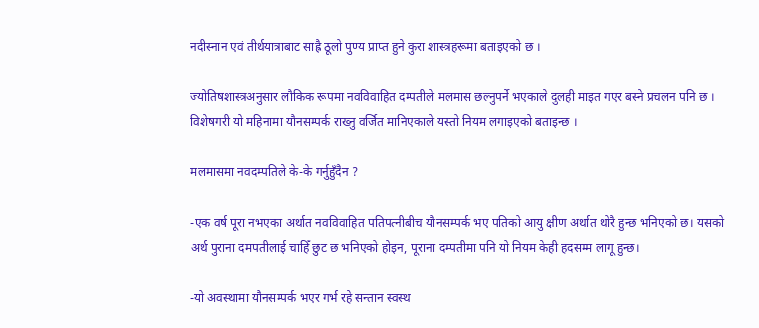नदीस्नान एवं तीर्थयात्राबाट साह्रै ठूलो पुण्य प्राप्त हुने कुरा शास्त्रहरूमा बताइएको छ ।

ज्योतिषशास्त्रअनुसार लौकिक रूपमा नवविवाहित दम्पतीले मलमास छल्नुपर्ने भएकाले दुलही माइत गएर बस्ने प्रचलन पनि छ । विशेषगरी यो महिनामा यौनसम्पर्क राख्नु वर्जित मानिएकाले यस्तो नियम लगाइएको बताइन्छ ।

मलमासमा नवदम्पतिले के-के गर्नुहुँदैन ?

-एक वर्ष पूरा नभएका अर्थात नवविवाहित पतिपत्नीबीच यौनसम्पर्क भए पतिको आयु क्षीण अर्थात थोरै हुन्छ भनिएको छ। यसको अर्थ पुराना दमपतीलाई चाहिँ छुट छ भनिएको होइन, पूराना दम्पतीमा पनि यो नियम केही हदसम्म लागू हुन्छ।

-यो अवस्थामा यौनसम्पर्क भएर गर्भ रहे सन्तान स्वस्थ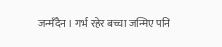जन्मँदैन । गर्भ रहेर बच्चा जन्मिए पनि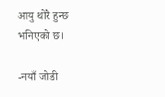आयु थोरै हुन्छ भनिएको छ।

-नयाँ जोडी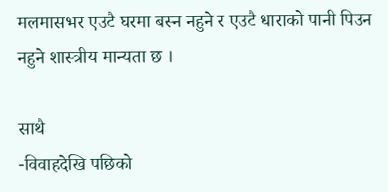मलमासभर एउटै घरमा बस्न नहुने र एउटै धाराको पानी पिउन नहुने शास्त्रीय मान्यता छ ।

साथै
-विवाहदेखि पछिको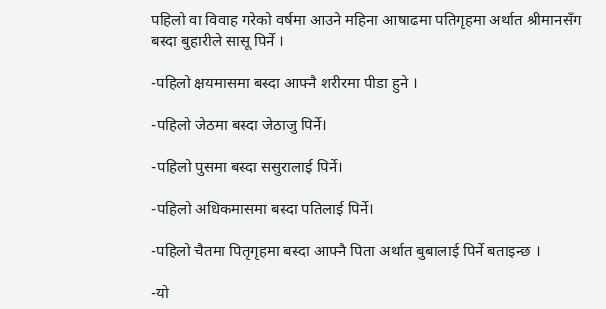पहिलो वा विवाह गरेको वर्षमा आउने महिना आषाढमा पतिगृहमा अर्थात श्रीमानसँग बस्दा बुहारीले सासू पिर्ने ।

-पहिलो क्षयमासमा बस्दा आफ्नै शरीरमा पीडा हुने ।

-पहिलो जेठमा बस्दा जेठाजु पिर्ने।

-पहिलो पुसमा बस्दा ससुरालाई पिर्ने।

-पहिलो अधिकमासमा बस्दा पतिलाई पिर्ने।

-पहिलो चैतमा पितृगृहमा बस्दा आफ्नै पिता अर्थात बुबालाई पिर्ने बताइन्छ ।

-यो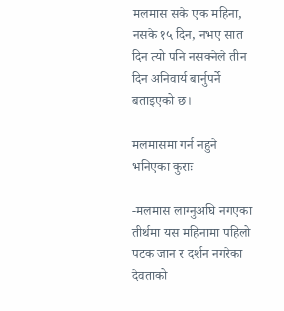मलमास सके एक महिना, नसके १५ दिन, नभए सात दिन त्यो पनि नसक्नेले तीन दिन अनिवार्य बार्नुपर्ने बताइएको छ।

मलमासमा गर्न नहुने भनिएका कुराः

-मलमास लाग्नुअघि नगएका तीर्थमा यस महिनामा पहिलो पटक जान र दर्शन नगरेका देवताको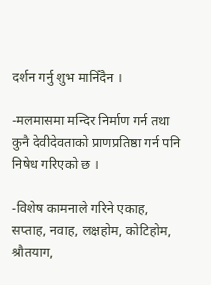दर्शन गर्नु शुभ मानिँदैन ।

-मलमासमा मन्दिर निर्माण गर्न तथा कुनै देवीदेवताको प्राणप्रतिष्ठा गर्न पनि निषेध गरिएको छ ।

-विशेष कामनाले गरिने एकाह, सप्ताह, नवाह, लक्षहोम, कोटिहोम, श्रौतयाग,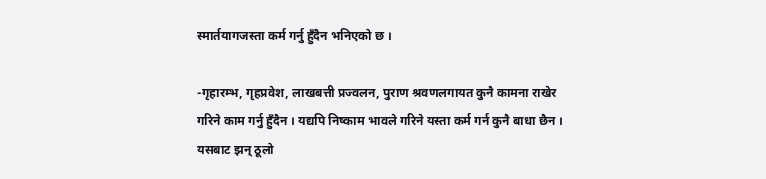स्मार्तयागजस्ता कर्म गर्नु हुँदैन भनिएको छ ।

-गृहारम्भ, गृहप्रवेश, लाखबत्ती प्रज्वलन, पुराण श्रवणलगायत कुनै कामना राखेर गरिने काम गर्नु हुँदैन । यद्यपि निष्काम भावले गरिने यस्ता कर्म गर्न कुनै बाधा छैन । यसबाट झन् ठूलो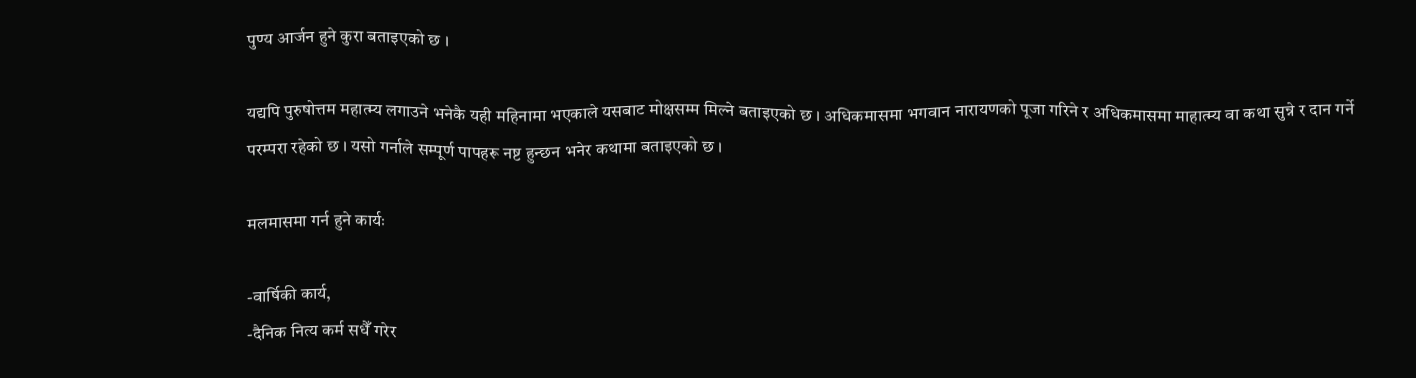पुण्य आर्जन हुने कुरा बताइएको छ ।

यद्यपि पुरुषोत्तम महात्म्य लगाउने भनेकै यही महिनामा भएकाले यसबाट मोक्षसम्म मिल्ने बताइएको छ । अधिकमासमा भगवान नारायणको पूजा गरिने र अधिकमासमा माहात्म्य वा कथा सुन्ने र दान गर्ने परम्परा रहेको छ । यसो गर्नाले सम्पूर्ण पापहरू नष्ट हुन्छन भनेर कथामा बताइएको छ ।

मलमासमा गर्न हुने कार्यः

-वार्षिकी कार्य,
-दैनिक नित्य कर्म सधैँ गरेर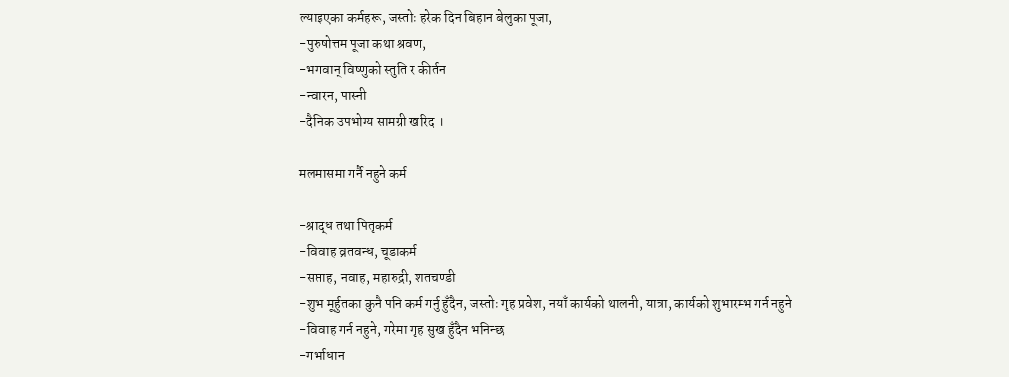ल्याइएका कर्महरू, जस्तोः हरेक दिन बिहान बेलुका पूजा,
-पुरुषोत्तम पूजा कथा श्रवण,
-भगवान् विष्णुको स्तुति र कीर्तन
-न्वारन, पास्नी
-दैनिक उपभोग्य सामग्री खरिद ।

मलमासमा गर्नै नहुने कर्म

-श्राद्ध तथा पितृकर्म
-विवाह व्रतवन्ध, चूडाकर्म
-सप्ताह, नवाह, महारुद्री, शतचण्डी
-शुभ मूर्हुतका कुनै पनि कर्म गर्नु हुँदैन, जस्तोः गृह प्रवेश, नयाँ कार्यको थालनी, यात्रा, कार्यको शुभारम्भ गर्न नहुने
-विवाह गर्न नहुने, गरेमा गृह सुख हुँदैन भनिन्छ
-गर्भाधान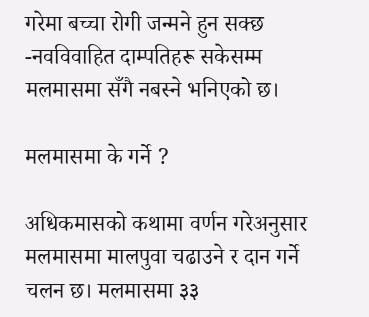गरेमा बच्चा रोगी जन्मने हुन सक्छ
-नवविवाहित दाम्पतिहरू सकेसम्म मलमासमा सँगै नबस्ने भनिएको छ।

मलमासमा के गर्ने ?

अधिकमासको कथामा वर्णन गरेअनुसार मलमासमा मालपुवा चढाउने र दान गर्ने चलन छ। मलमासमा ३३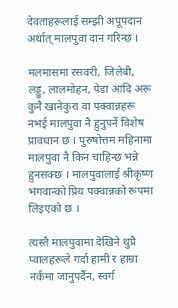देवताहरूलाई सम्झी अपूपदान अर्थात् मालपुवा दान गरिन्छ ।

मलमासमा रसवरी, जिलेबी, लड्डु, लालमोहन, पेडा आदि अरू कुनै खानेकुरा वा पक्वान्नहरू नभई मालपुवा नै हुनुपर्ने विशेष प्रावधान छ । पुरुषोत्तम महिनामा मालपुवा नै किन चाहिन्छ भन्ने हुनसक्छ । मालपुवालाई श्रीकृष्ण भगवान्को प्रिय पक्वान्नको रूपमा लिइएको छ ।

त्यस्तै मालपुवामा देखिने थुप्रै प्वालहरूले गर्दा हामी र हाम्रा नर्कमा जानुपर्दैन, स्वर्ग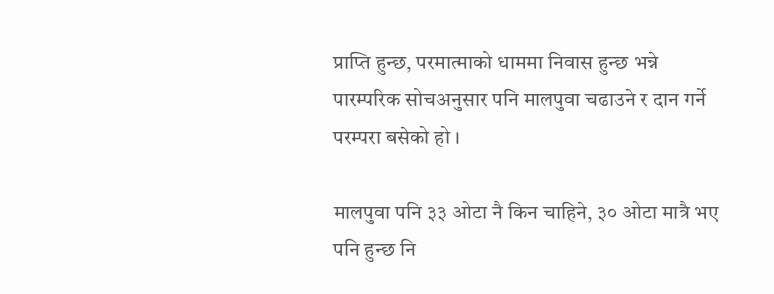प्राप्ति हुन्छ, परमात्माको धाममा निवास हुन्छ भन्ने पारम्परिक सोचअनुसार पनि मालपुवा चढाउने र दान गर्ने परम्परा बसेको हो ।

मालपुवा पनि ३३ ओटा नै किन चाहिने, ३० ओटा मात्रै भए पनि हुन्छ नि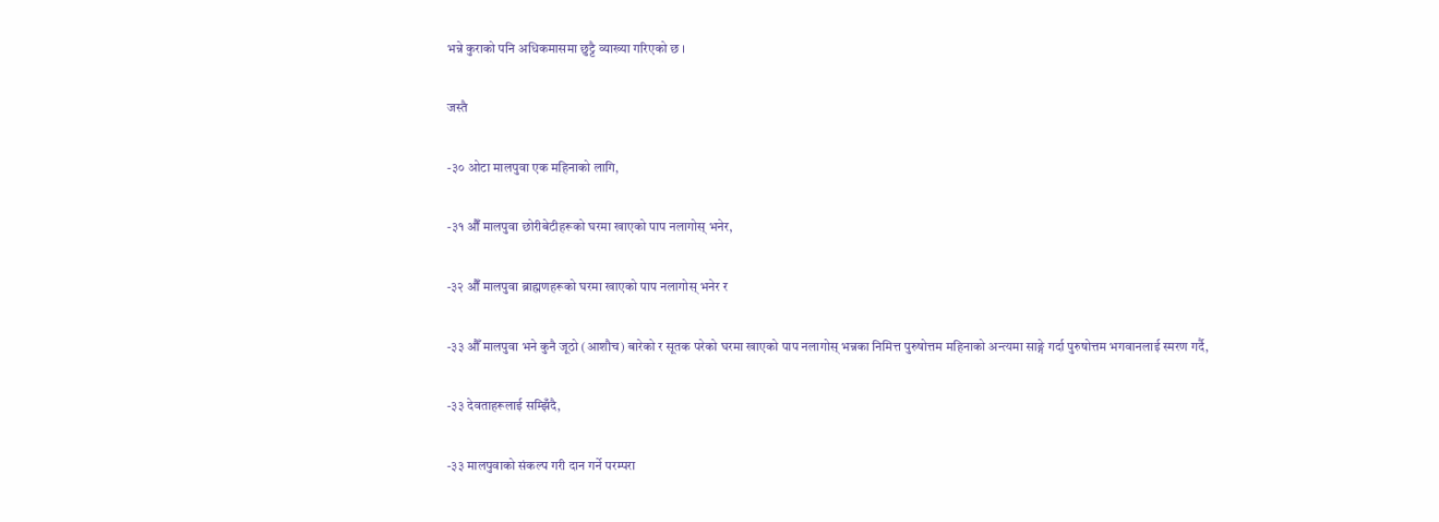भन्ने कुराको पनि अधिकमासमा छुट्टै व्याख्या गरिएको छ ।

जस्तै

-३० ओटा मालपुवा एक महिनाको लागि,

-३१ औँ मालपुवा छोरीबेटीहरूको घरमा खाएको पाप नलागोस् भनेर,

-३२ औँ मालपुवा ब्राह्मणहरूको घरमा खाएको पाप नलागोस् भनेर र

-३३ औँ मालपुवा भने कुनै जूठो (आशौच) बारेको र सूतक परेको घरमा खाएको पाप नलागोस् भन्नका निमित्त पुरुषोत्तम महिनाको अन्त्यमा साङ्गे गर्दा पुरुषोत्तम भगवानलाई स्मरण गर्दै,

-३३ देवताहरूलाई सम्झिँदै,

-३३ मालपुवाको संकल्प गरी दान गर्ने परम्परा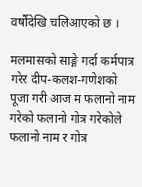वर्षौंदेखि चलिआएको छ ।

मलमासको साङ्गे गर्दा कर्मपात्र गरेर दीप-कलश-गणेशको पूजा गरी आज म फलानो नाम गरेको फलानो गोत्र गरेकोले फलानो नाम र गोत्र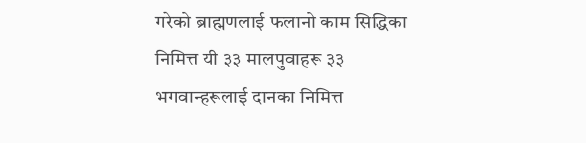गरेको ब्राह्मणलाई फलानो काम सिद्धिका निमित्त यी ३३ मालपुवाहरू ३३ भगवान्हरूलाई दानका निमित्त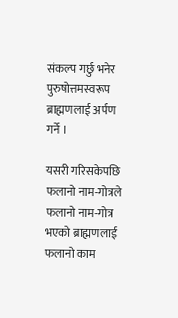संकल्प गर्छु भनेर पुरुषोत्तमस्वरूप ब्राह्मणलाई अर्पण गर्ने ।

यसरी गरिसकेपछि फलानो नाम-गोत्रले फलानो नाम-गोत्र भएको ब्राह्मणलाई फलानो काम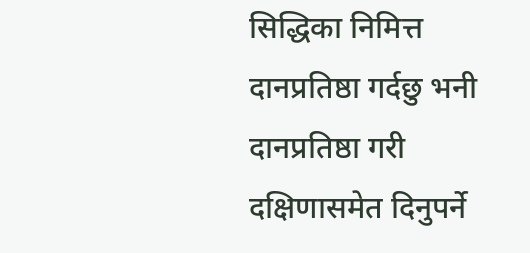सिद्धिका निमित्त दानप्रतिष्ठा गर्दछु भनी दानप्रतिष्ठा गरी दक्षिणासमेत दिनुपर्ने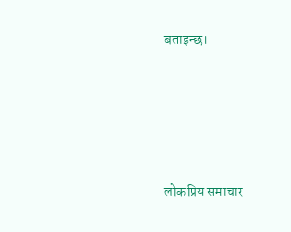बताइन्छ।





लोकप्रिय समाचार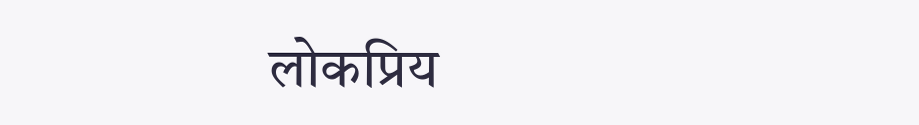लोकप्रिय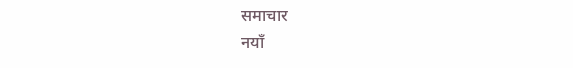समाचार
नयाँ